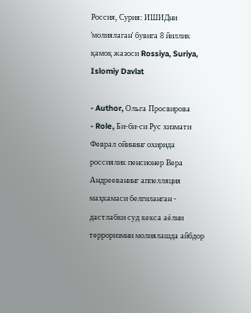Россия, Сурия: ИШИДни 'молиялаган' бувига 8 йиллик қамоқ жазоси Rossiya, Suriya, Islomiy Davlat

- Author, Ольга Просвирова
- Role, Би-би-си Рус хизмати
Феврал ойининг охирида россиялик пенсионер Вера Андрееванинг аппелляция маҳкамаси белгиланган - дастлабки суд кекса аёлни терроризмни молиялашда айбдор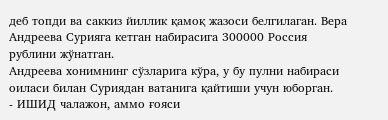деб топди ва саккиз йиллик қамоқ жазоси белгилаган. Вера Андреева Сурияга кетган набирасига 300000 Россия рублини жўнатган.
Андреева хонимнинг сўзларига кўра, у бу пулни набираси оиласи билан Суриядан ватанига қайтиши учун юборган.
- ИШИД чалажон, аммо ғояси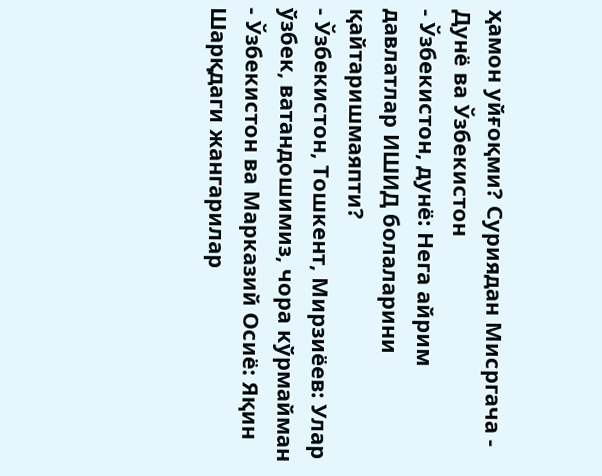ҳамон уйғоқми? Суриядан Мисргача - Дунё ва Ўзбекистон
- Ўзбекистон, дунё: Нега айрим давлатлар ИШИД болаларини қайтаришмаяпти?
- Ўзбекистон, Тошкент, Мирзиёев: Улар ўзбек, ватандошимиз, чора кўрмайман
- Ўзбекистон ва Марказий Осиё: Яқин Шарқдаги жангарилар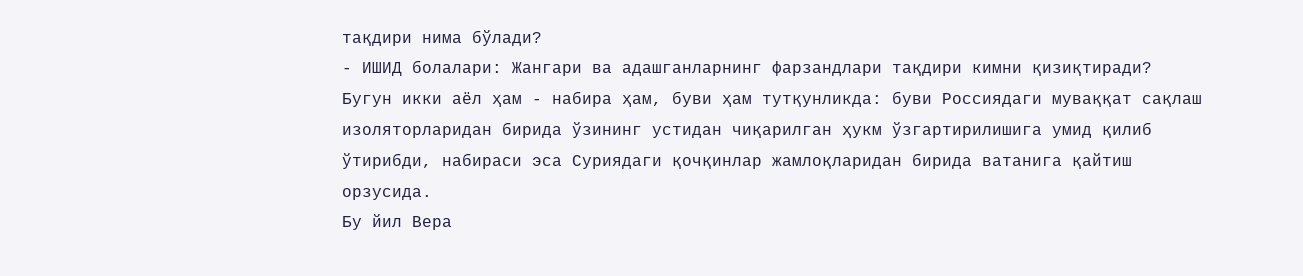тақдири нима бўлади?
- ИШИД болалари: Жангари ва адашганларнинг фарзандлари тақдири кимни қизиқтиради?
Бугун икки аёл ҳам - набира ҳам, буви ҳам тутқунликда: буви Россиядаги муваққат сақлаш изоляторларидан бирида ўзининг устидан чиқарилган ҳукм ўзгартирилишига умид қилиб ўтирибди, набираси эса Суриядаги қочқинлар жамлоқларидан бирида ватанига қайтиш орзусида.
Бу йил Вера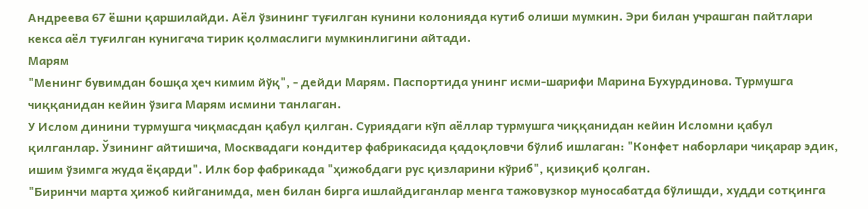Андреева 67 ёшни қаршилайди. Аёл ўзининг туғилган кунини колонияда кутиб олиши мумкин. Эри билан учрашган пайтлари кекса аёл туғилган кунигача тирик қолмаслиги мумкинлигини айтади.
Марям
"Менинг бувимдан бошқа ҳеч кимим йўқ", - дейди Марям. Паспортида унинг исми-шарифи Марина Бухурдинова. Турмушга чиққанидан кейин ўзига Марям исмини танлаган.
У Ислом динини турмушга чиқмасдан қабул қилган. Суриядаги кўп аёллар турмушга чиққанидан кейин Исломни қабул қилганлар. Ўзининг айтишича, Москвадаги кондитер фабрикасида қадоқловчи бўлиб ишлаган: "Конфет наборлари чиқарар эдик, ишим ўзимга жуда ёқарди". Илк бор фабрикада "ҳижобдаги рус қизларини кўриб", қизиқиб қолган.
"Биринчи марта ҳижоб кийганимда, мен билан бирга ишлайдиганлар менга тажовузкор муносабатда бўлишди, худди сотқинга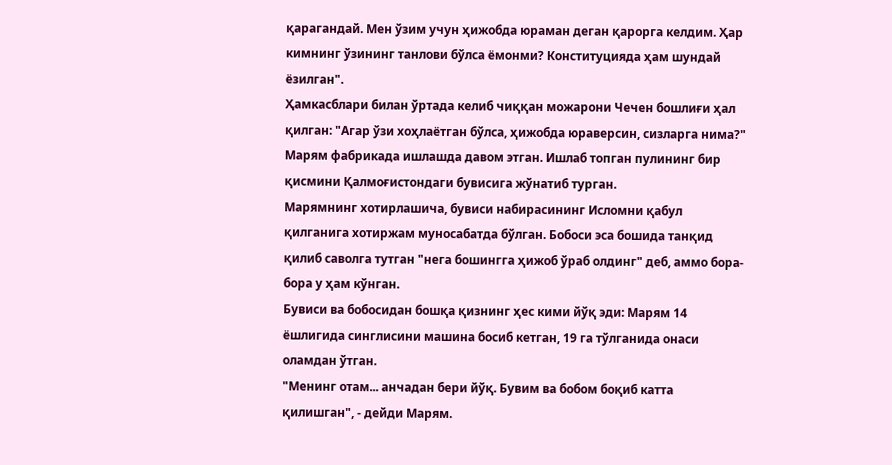қарагандай. Мен ўзим учун ҳижобда юраман деган қарорга келдим. Ҳар кимнинг ўзининг танлови бўлса ёмонми? Конституцияда ҳам шундай ёзилган".
Ҳамкасблари билан ўртада келиб чиққан можарони Чечен бошлиғи ҳал қилган: "Агар ўзи хоҳлаётган бўлса, ҳижобда юраверсин, сизларга нима?" Марям фабрикада ишлашда давом этган. Ишлаб топган пулининг бир қисмини Қалмоғистондаги бувисига жўнатиб турган.
Марямнинг хотирлашича, бувиси набирасининг Исломни қабул қилганига хотиржам муносабатда бўлган. Бобоси эса бошида танқид қилиб саволга тутган "нега бошингга ҳижоб ўраб олдинг" деб, аммо бора-бора у ҳам кўнган.
Бувиси ва бобосидан бошқа қизнинг ҳес кими йўқ эди: Марям 14 ёшлигида синглисини машина босиб кетган, 19 га тўлганида онаси оламдан ўтган.
"Менинг отам... анчадан бери йўқ. Бувим ва бобом боқиб катта қилишган", - дейди Марям.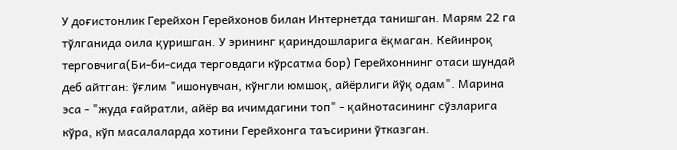У доғистонлик Герейхон Герейхонов билан Интернетда танишган. Марям 22 га тўлганида оила қуришган. У эрининг қариндошларига ёқмаган. Кейинроқ терговчига(Би-би-сида терговдаги кўрсатма бор) Герейхоннинг отаси шундай деб айтган: ўғлим "ишонувчан, кўнгли юмшоқ, айёрлиги йўқ одам". Марина эса - "жуда ғайратли, айёр ва ичимдагини топ" - қайнотасининг сўзларига кўра, кўп масалаларда хотини Герейхонга таъсирини ўтказган.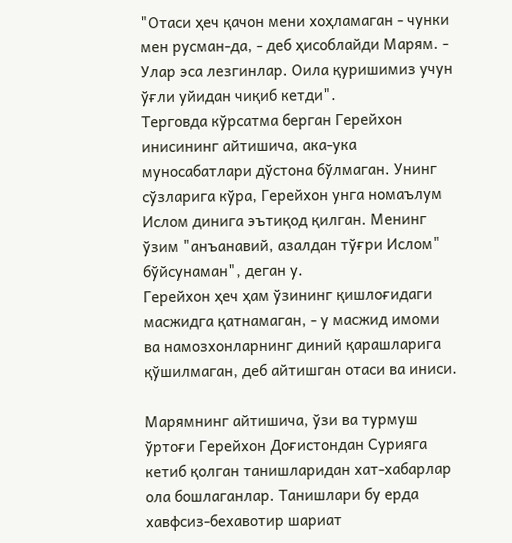"Отаси ҳеч қачон мени хоҳламаган - чунки мен русман-да, - деб ҳисоблайди Марям. - Улар эса лезгинлар. Оила қуришимиз учун ўғли уйидан чиқиб кетди".
Терговда кўрсатма берган Герейхон инисининг айтишича, ака-ука муносабатлари дўстона бўлмаган. Унинг сўзларига кўра, Герейхон унга номаълум Ислом динига эътиқод қилган. Менинг ўзим "анъанавий, азалдан тўғри Ислом" бўйсунаман", деган у.
Герейхон ҳеч ҳам ўзининг қишлоғидаги масжидга қатнамаган, - у масжид имоми ва намозхонларнинг диний қарашларига қўшилмаган, деб айтишган отаси ва иниси.

Марямнинг айтишича, ўзи ва турмуш ўртоғи Герейхон Доғистондан Сурияга кетиб қолган танишларидан хат-хабарлар ола бошлаганлар. Танишлари бу ерда хавфсиз-бехавотир шариат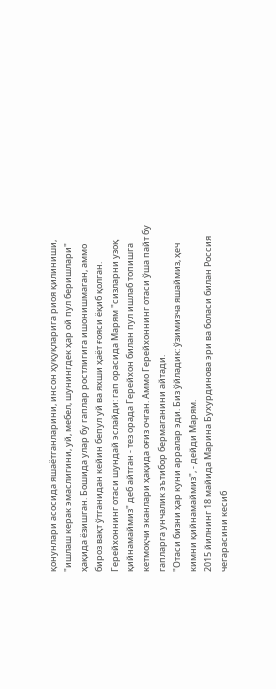қонунлари асосида яшаётганларини, инсон ҳуқуқларига риоя қилиниши, "ишлаш керак эмаслигини, уй, мебел, шунингдек ҳар ой пул беришлари" ҳақида ёзишган. Бошида улар бу гаплар ростлигига ишонишмаган, аммо бироз вақт ўтганидан кейин бепул уй ва яхши ҳаёт ғояси ёқиб қолган.
Герейхоннинг отаси шундай эслайди: гап орасида Марям "сизларни узоқ қийнамаймиз" деб айтган - тез орада Герейхон билан пул ишлаб топишга кетмоқчи эканлари ҳақида оғиз очган. Аммо Герейхоннинг отаси ўша пайт бу гапларга унчалик эътибор бермаганини айтади.
"Отаси бизни ҳар куни арралар эди. Биз ўйладик: ўзимизча яшаймиз, ҳеч кимни қийнамаймиз", - дейди Марям.
2015 йилнинг 18 майида Марина Бухурдинова эри ва боласи билан Россия чегарасини кесиб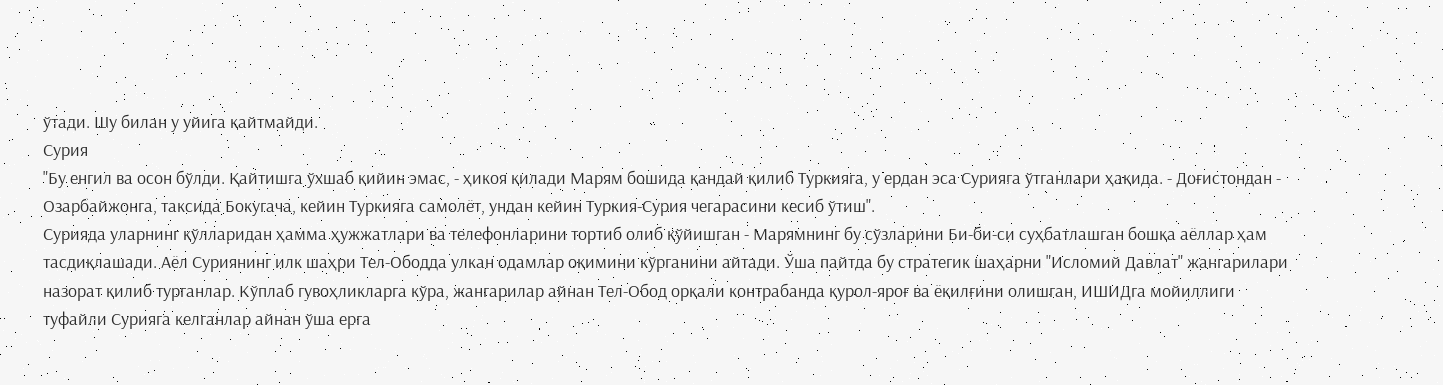ўтади. Шу билан у уйига қайтмайди.
Сурия
"Бу енгил ва осон бўлди. Қайтишга ўхшаб қийин эмас, - ҳикоя қилади Марям бошида қандай қилиб Туркияга, у ердан эса Сурияга ўтганлари ҳақида. - Доғистондан - Озарбайжонга, таксида Бокугача, кейин Туркияга самолёт, ундан кейин Туркия-Сурия чегарасини кесиб ўтиш".
Сурияда уларнинг қўлларидан ҳамма ҳужжатлари ва телефонларини тортиб олиб қўйишган - Марямнинг бу сўзларини Би-би-си суҳбатлашган бошқа аёллар ҳам тасдиқлашади. Аёл Суриянинг илк шаҳри Тел-Ободда улкан одамлар оқимини кўрганини айтади. Ўша пайтда бу стратегик шаҳарни "Исломий Давлат" жангарилари назорат қилиб турганлар. Кўплаб гувоҳликларга кўра, жангарилар айнан Тел-Обод орқали контрабанда қурол-яроғ ва ёқилғини олишган, ИШИДга мойиллиги туфайли Сурияга келганлар айнан ўша ерга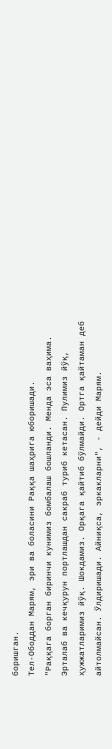боришган.
Тел-Ободдан Марям, эри ва боласини Раққа шаҳрига юборишади.
"Раққага борган биринчи кунимиз бомбалаш бошланди. Менда эса ваҳима. Эрталаб ва кечқурун портлашдан сакраб туриб кетасан. Пулимиз йўқ, ҳужжатларимиз йўқ. Шокдамиз. Орқага қайтиб бўлмайди. Ортга қайтаман деб айтолмайсан. Ўлдиришади. Айниқса, эркакларни", - дейди Марям.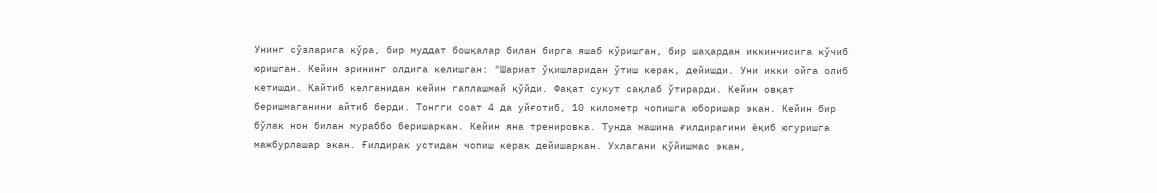Унинг сўзларига кўра, бир муддат бошқалар билан бирга яшаб кўришган, бир шаҳардан иккинчисига кўчиб юришган. Кейин эрининг олдига келишган: "Шариат ўқишларидан ўтиш керак, дейишди. Уни икки ойга олиб кетишди. Қайтиб келганидан кейин гаплашмай қўйди. Фақат сукут сақлаб ўтирарди. Кейин овқат беришмаганини айтиб берди. Тонгги соат 4 да уйғотиб, 10 километр чопишга юборишар экан. Кейин бир бўлак нон билан мураббо беришаркан. Кейин яна тренировка. Тунда машина ғилдирагини ёқиб югуришга мажбурлашар экан. Ғилдирак устидан чопиш керак дейишаркан. Ухлагани қўйишмас экан,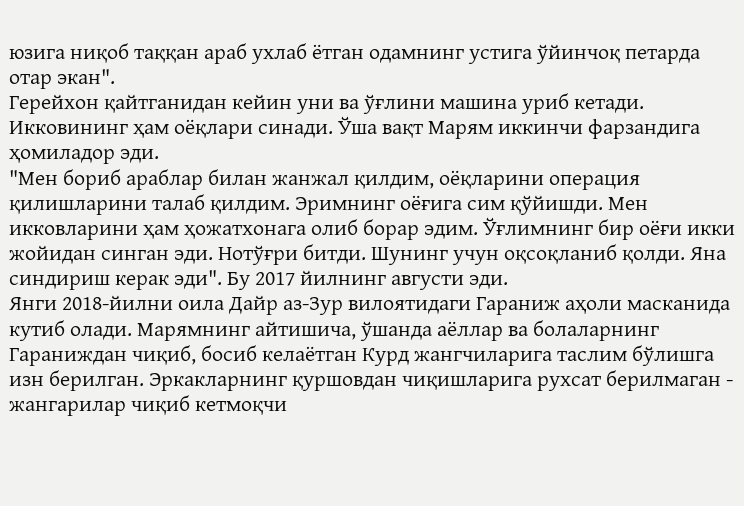юзига ниқоб таққан араб ухлаб ётган одамнинг устига ўйинчоқ петарда отар экан".
Герейхон қайтганидан кейин уни ва ўғлини машина уриб кетади. Икковининг ҳам оёқлари синади. Ўша вақт Марям иккинчи фарзандига ҳомиладор эди.
"Мен бориб араблар билан жанжал қилдим, оёқларини операция қилишларини талаб қилдим. Эримнинг оёғига сим қўйишди. Мен икковларини ҳам ҳожатхонага олиб борар эдим. Ўғлимнинг бир оёғи икки жойидан синган эди. Нотўғри битди. Шунинг учун оқсоқланиб қолди. Яна синдириш керак эди". Бу 2017 йилнинг августи эди.
Янги 2018-йилни оила Дайр аз-Зур вилоятидаги Гараниж аҳоли масканида кутиб олади. Марямнинг айтишича, ўшанда аёллар ва болаларнинг Гараниждан чиқиб, босиб келаётган Курд жангчиларига таслим бўлишга изн берилган. Эркакларнинг қуршовдан чиқишларига рухсат берилмаган - жангарилар чиқиб кетмоқчи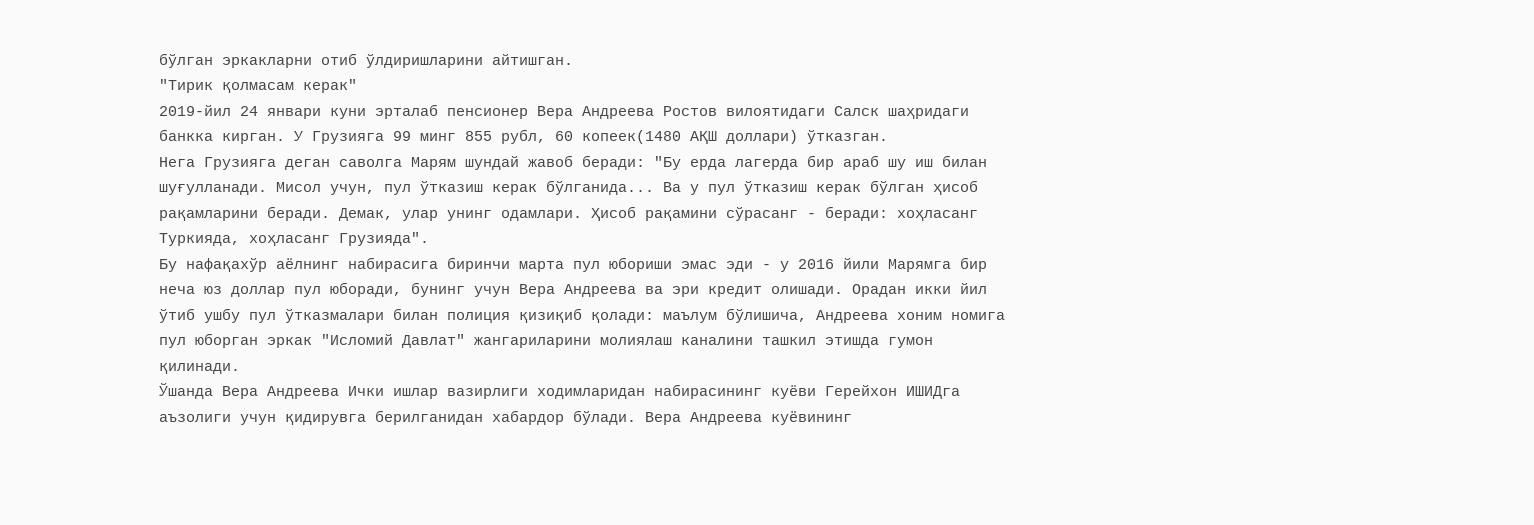бўлган эркакларни отиб ўлдиришларини айтишган.
"Тирик қолмасам керак"
2019-йил 24 январи куни эрталаб пенсионер Вера Андреева Ростов вилоятидаги Салск шаҳридаги банкка кирган. У Грузияга 99 минг 855 рубл, 60 копеек(1480 АҚШ доллари) ўтказган.
Нега Грузияга деган саволга Марям шундай жавоб беради: "Бу ерда лагерда бир араб шу иш билан шуғулланади. Мисол учун, пул ўтказиш керак бўлганида... Ва у пул ўтказиш керак бўлган ҳисоб рақамларини беради. Демак, улар унинг одамлари. Ҳисоб рақамини сўрасанг - беради: хоҳласанг Туркияда, хоҳласанг Грузияда".
Бу нафақахўр аёлнинг набирасига биринчи марта пул юбориши эмас эди - у 2016 йили Марямга бир неча юз доллар пул юборади, бунинг учун Вера Андреева ва эри кредит олишади. Орадан икки йил ўтиб ушбу пул ўтказмалари билан полиция қизиқиб қолади: маълум бўлишича, Андреева хоним номига пул юборган эркак "Исломий Давлат" жангариларини молиялаш каналини ташкил этишда гумон қилинади.
Ўшанда Вера Андреева Ички ишлар вазирлиги ходимларидан набирасининг куёви Герейхон ИШИДга аъзолиги учун қидирувга берилганидан хабардор бўлади. Вера Андреева куёвининг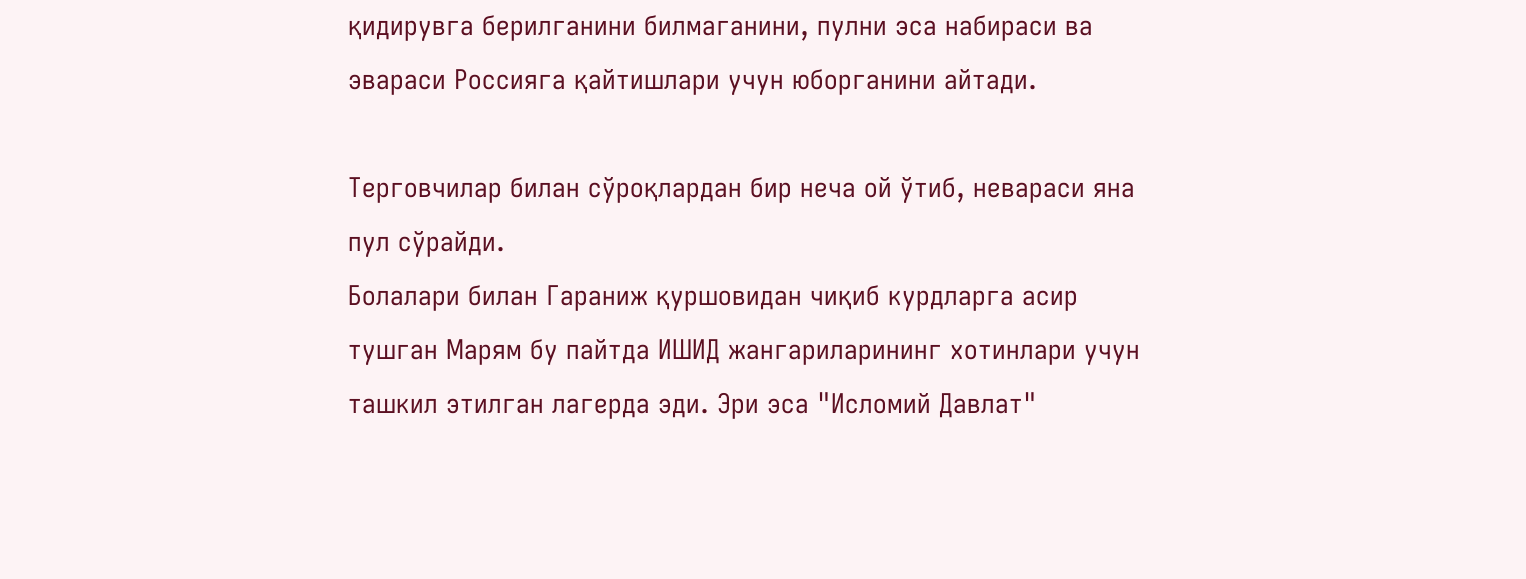қидирувга берилганини билмаганини, пулни эса набираси ва эвараси Россияга қайтишлари учун юборганини айтади.

Терговчилар билан сўроқлардан бир неча ой ўтиб, невараси яна пул сўрайди.
Болалари билан Гараниж қуршовидан чиқиб курдларга асир тушган Марям бу пайтда ИШИД жангариларининг хотинлари учун ташкил этилган лагерда эди. Эри эса "Исломий Давлат"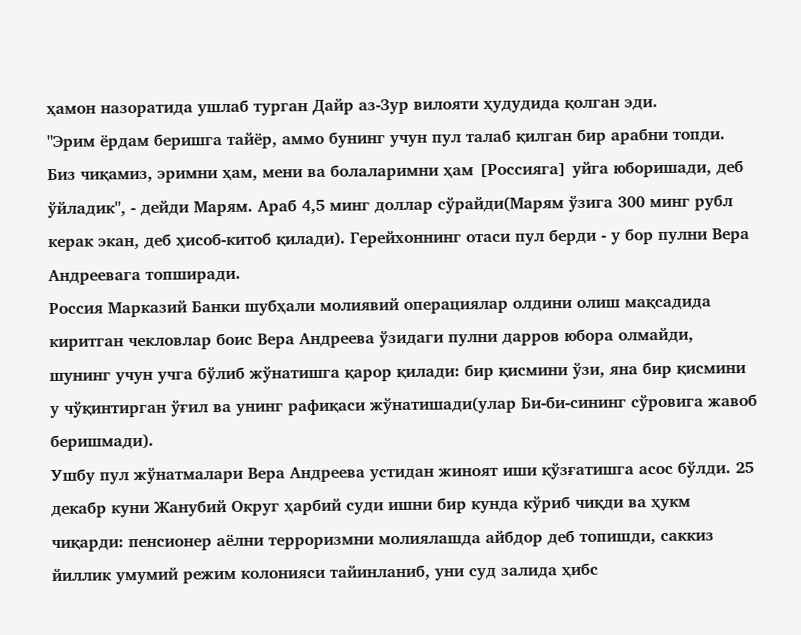ҳамон назоратида ушлаб турган Дайр аз-Зур вилояти ҳудудида қолган эди.
"Эрим ёрдам беришга тайёр, аммо бунинг учун пул талаб қилган бир арабни топди. Биз чиқамиз, эримни ҳам, мени ва болаларимни ҳам [Россияга] уйга юборишади, деб ўйладик", - дейди Марям. Араб 4,5 минг доллар сўрайди(Марям ўзига 300 минг рубл керак экан, деб ҳисоб-китоб қилади). Герейхоннинг отаси пул берди - у бор пулни Вера Андреевага топширади.
Россия Марказий Банки шубҳали молиявий операциялар олдини олиш мақсадида киритган чекловлар боис Вера Андреева ўзидаги пулни дарров юбора олмайди, шунинг учун учга бўлиб жўнатишга қарор қилади: бир қисмини ўзи, яна бир қисмини у чўқинтирган ўғил ва унинг рафиқаси жўнатишади(улар Би-би-сининг сўровига жавоб беришмади).
Ушбу пул жўнатмалари Вера Андреева устидан жиноят иши қўзғатишга асос бўлди. 25 декабр куни Жанубий Округ ҳарбий суди ишни бир кунда кўриб чиқди ва ҳукм чиқарди: пенсионер аёлни терроризмни молиялашда айбдор деб топишди, саккиз йиллик умумий режим колонияси тайинланиб, уни суд залида ҳибс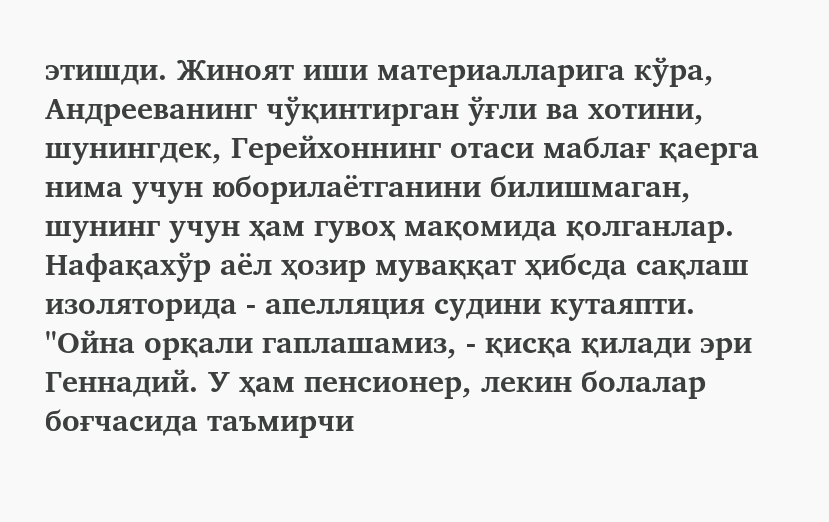этишди. Жиноят иши материалларига кўра, Андрееванинг чўқинтирган ўғли ва хотини, шунингдек, Герейхоннинг отаси маблағ қаерга нима учун юборилаётганини билишмаган, шунинг учун ҳам гувоҳ мақомида қолганлар. Нафақахўр аёл ҳозир муваққат ҳибсда сақлаш изоляторида - апелляция судини кутаяпти.
"Ойна орқали гаплашамиз, - қисқа қилади эри Геннадий. У ҳам пенсионер, лекин болалар боғчасида таъмирчи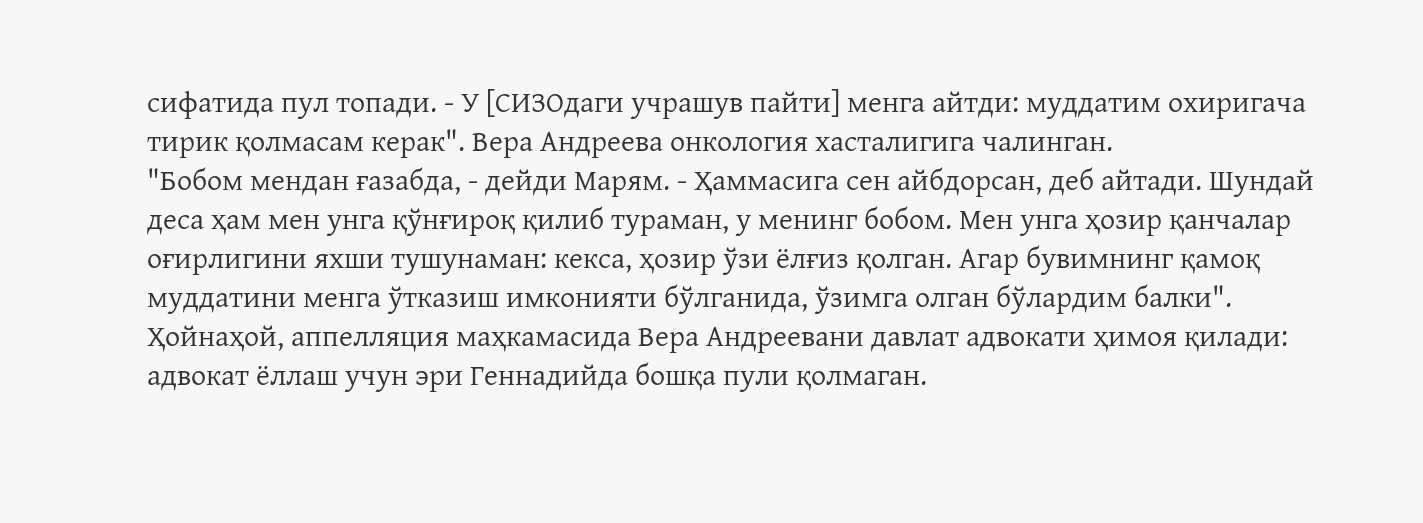сифатида пул топади. - У [СИЗОдаги учрашув пайти] менга айтди: муддатим охиригача тирик қолмасам керак". Вера Андреева онкология хасталигига чалинган.
"Бобом мендан ғазабда, - дейди Марям. - Ҳаммасига сен айбдорсан, деб айтади. Шундай деса ҳам мен унга қўнғироқ қилиб тураман, у менинг бобом. Мен унга ҳозир қанчалар оғирлигини яхши тушунаман: кекса, ҳозир ўзи ёлғиз қолган. Агар бувимнинг қамоқ муддатини менга ўтказиш имконияти бўлганида, ўзимга олган бўлардим балки".
Ҳойнаҳой, аппелляция маҳкамасида Вера Андреевани давлат адвокати ҳимоя қилади: адвокат ёллаш учун эри Геннадийда бошқа пули қолмаган.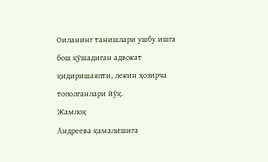Оиланинг танишлари ушбу ишга бош қўшадиган адвокат қидиришаяпти, лекин ҳозирча тополганлари йўқ.
Жамлоқ
Андреева қамалишига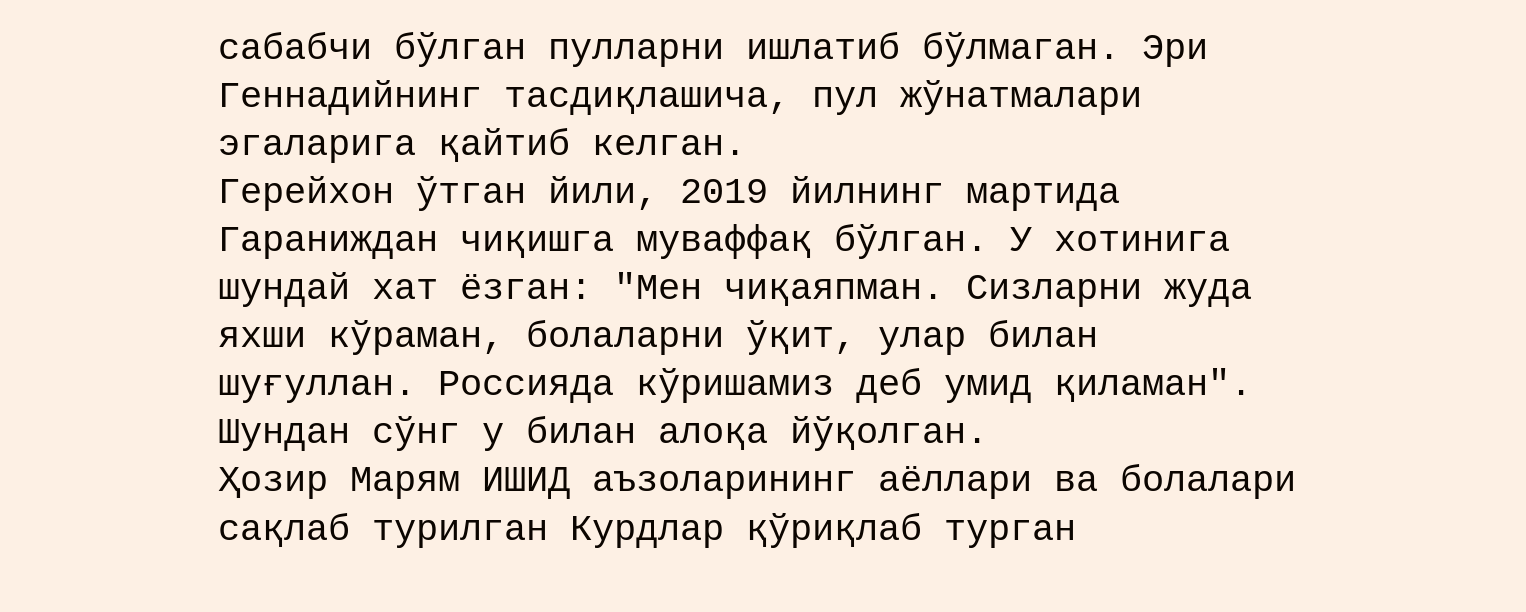сабабчи бўлган пулларни ишлатиб бўлмаган. Эри Геннадийнинг тасдиқлашича, пул жўнатмалари эгаларига қайтиб келган.
Герейхон ўтган йили, 2019 йилнинг мартида Гараниждан чиқишга муваффақ бўлган. У хотинига шундай хат ёзган: "Мен чиқаяпман. Сизларни жуда яхши кўраман, болаларни ўқит, улар билан шуғуллан. Россияда кўришамиз деб умид қиламан". Шундан сўнг у билан алоқа йўқолган.
Ҳозир Марям ИШИД аъзоларининг аёллари ва болалари сақлаб турилган Курдлар қўриқлаб турган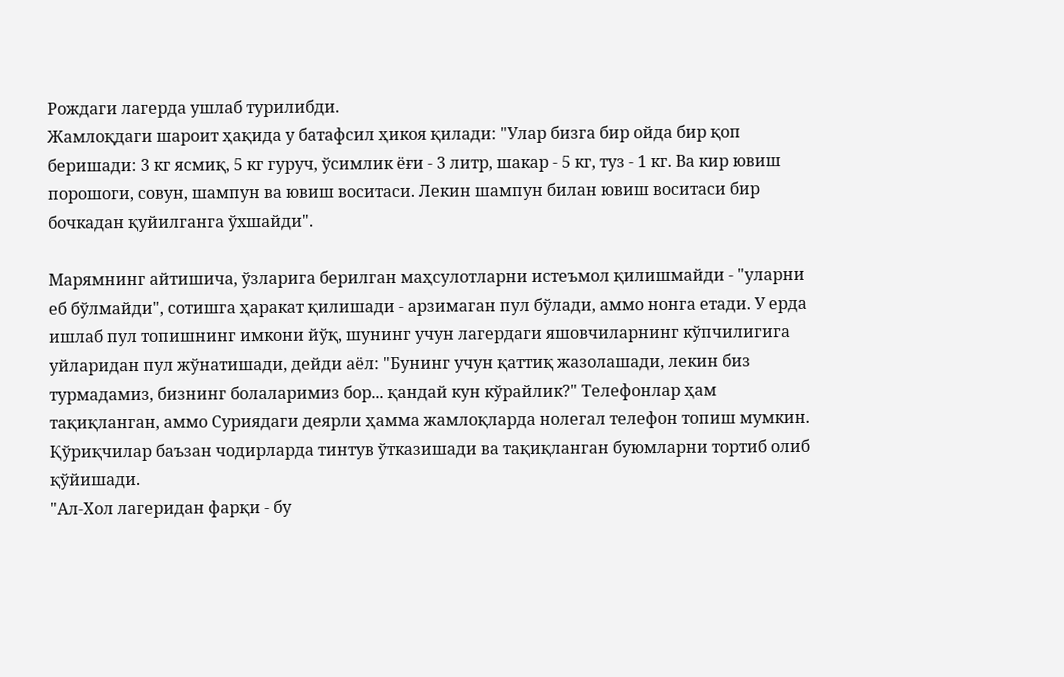Рождаги лагерда ушлаб турилибди.
Жамлоқдаги шароит ҳақида у батафсил ҳикоя қилади: "Улар бизга бир ойда бир қоп беришади: 3 кг ясмиқ, 5 кг гуруч, ўсимлик ёғи - 3 литр, шакар - 5 кг, туз - 1 кг. Ва кир ювиш порошоги, совун, шампун ва ювиш воситаси. Лекин шампун билан ювиш воситаси бир бочкадан қуйилганга ўхшайди".

Марямнинг айтишича, ўзларига берилган маҳсулотларни истеъмол қилишмайди - "уларни еб бўлмайди", сотишга ҳаракат қилишади - арзимаган пул бўлади, аммо нонга етади. У ерда ишлаб пул топишнинг имкони йўқ, шунинг учун лагердаги яшовчиларнинг кўпчилигига уйларидан пул жўнатишади, дейди аёл: "Бунинг учун қаттиқ жазолашади, лекин биз турмадамиз, бизнинг болаларимиз бор... қандай кун кўрайлик?" Телефонлар ҳам тақиқланган, аммо Суриядаги деярли ҳамма жамлоқларда нолегал телефон топиш мумкин. Қўриқчилар баъзан чодирларда тинтув ўтказишади ва тақиқланган буюмларни тортиб олиб қўйишади.
"Ал-Хол лагеридан фарқи - бу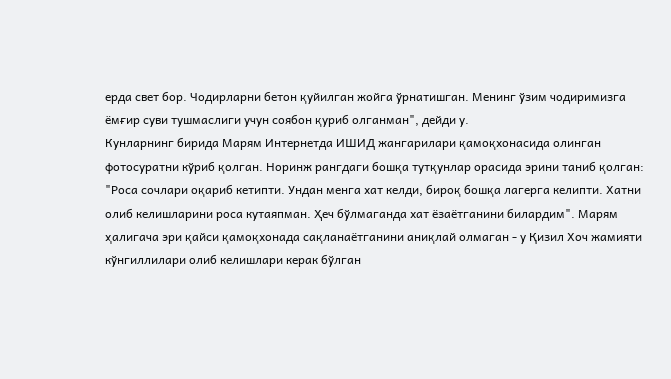ерда свет бор. Чодирларни бетон қуйилган жойга ўрнатишган. Менинг ўзим чодиримизга ёмғир суви тушмаслиги учун соябон қуриб олганман", дейди у.
Кунларнинг бирида Марям Интернетда ИШИД жангарилари қамоқхонасида олинган фотосуратни кўриб қолган. Норинж рангдаги бошқа тутқунлар орасида эрини таниб қолган: "Роса сочлари оқариб кетипти. Ундан менга хат келди, бироқ бошқа лагерга келипти. Хатни олиб келишларини роса кутаяпман. Ҳеч бўлмаганда хат ёзаётганини билардим". Марям ҳалигача эри қайси қамоқхонада сақланаётганини аниқлай олмаган - у Қизил Хоч жамияти кўнгиллилари олиб келишлари керак бўлган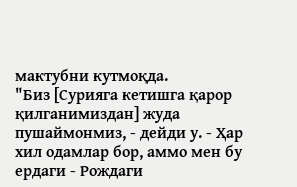мактубни кутмоқда.
"Биз [Сурияга кетишга қарор қилганимиздан] жуда пушаймонмиз, - дейди у. - Ҳар хил одамлар бор, аммо мен бу ердаги - Рождаги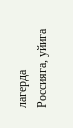лагерда Россияга, уйига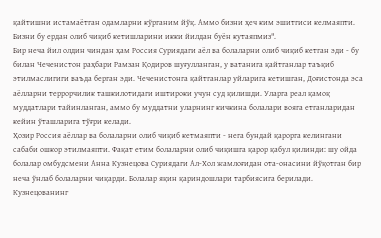қайтишни истамаётган одамларни кўрганим йўқ. Аммо бизни ҳеч ким эшитгиси келмаяпти. Бизни бу ердан олиб чиқиб кетишларини икки йилдан буён кутаяпмиз".
Бир неча йил олдин чиндан ҳам Россия Суриядаги аёл ва болаларни олиб чиқиб кетган эди - бу билан Чеченистон раҳбари Рамзан Қодиров шуғулланган, у ватанига қайтганлар таъқиб этилмаслигиги ваъда берган эди. Чеченистонга қайтганлар уйларига кетишган, Доғистонда эса аёлларни террорчилик ташкилотидаги иштироки учун суд қилишди. Уларга реал қамоқ муддатлари тайинланган, аммо бу муддатни уларнинг кичкина болалари вояга етганларидан кейин ўташларига тўғри келади.
Ҳозир Россия аёллар ва болаларни олиб чиқиб кетмаяпти - нега бундай қарорга келингани сабаби ошкор этилмаяпти. Фақат етим болаларни олиб чиқишга қарор қабул қилинди: шу ойда болалар омбудсмени Анна Кузнецова Суриядаги Ал-Хол жамлоғидан ота-онасини йўқотган бир неча ўнлаб болаларни чиқарди. Болалар яқин қариндошлари тарбиясига берилади. Кузнецованинг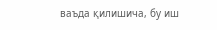ваъда қилишича, бу иш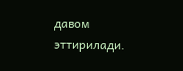давом эттирилади.